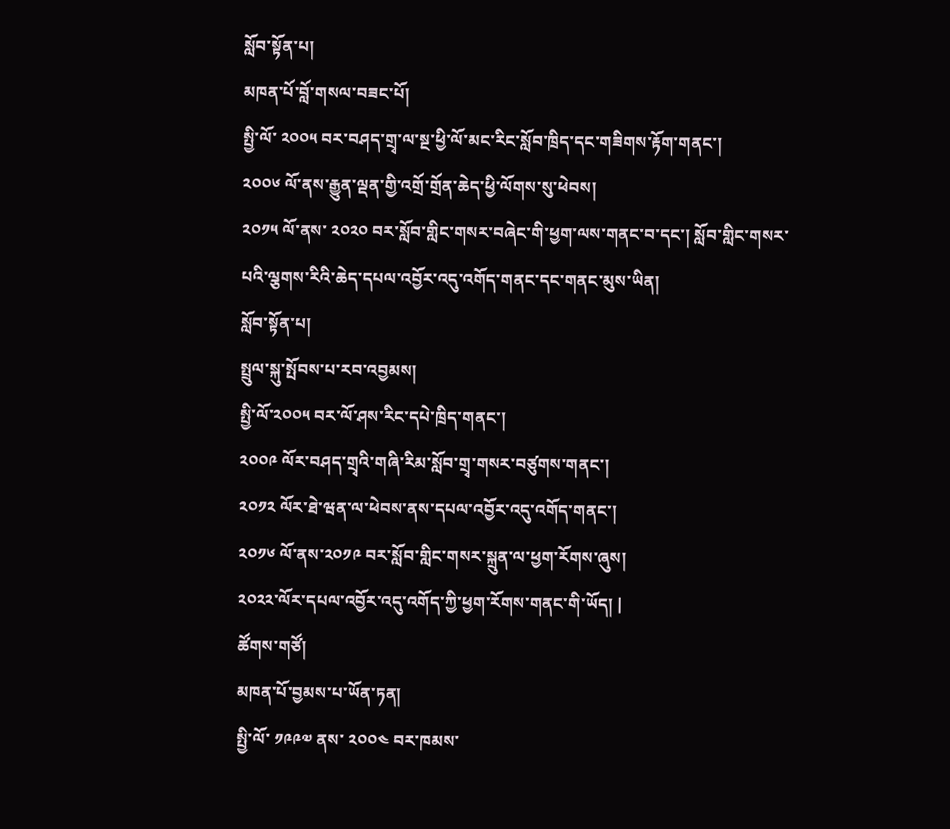སློབ་སྟོན་པ།
མཁན་པོ་བློ་གསལ་བཟང་པོ།
སྤྱི་ལོ་ ༢༠༠༥ བར་བཤད་གྲྭ་ལ་སྔ་ཕྱི་ལོ་མང་རིང་སློབ་ཁྲིད་དང་གཟིགས་རྟོག་གནང་།
༢༠༠༦ ལོ་ནས་རྒྱུན་ལྡན་གྱི་འགྲོ་གྲོན་ཆེད་ཕྱི་ལོགས་སུ་ཕེབས།
༢༠༡༥ ལོ་ནས་ ༢༠༢༠ བར་སློབ་གླིང་གསར་བཞེང་གི་ཕྱག་ལས་གནང་བ་དང་། སློབ་གླིང་གསར་པའི་ལྕགས་རིའི་ཆེད་དཔལ་འབྱོར་འདུ་འགོད་གནང་དང་གནང་མུས་ཡིན།
སློབ་སྟོན་པ།
སྤྲུལ་སྐུ་སྤོབས་པ་རབ་འབྱམས།
སྤྱི་ལོ་༢༠༠༥ བར་ལོ་ཤས་རིང་དཔེ་ཁྲིད་གནང་།
༢༠༠༩ ལོར་བཤད་གྲྭའི་གཞི་རིམ་སློབ་གྲྭ་གསར་བཙུགས་གནང་།
༢༠༡༢ ལོར་ཐེ་ཝན་ལ་ཕེབས་ནས་དཔལ་འབྱོར་འདུ་འགོད་གནང་།
༢༠༡༦ ལོ་ནས་༢༠༡༩ བར་སློབ་གླིང་གསར་སྐྲུན་ལ་ཕྱག་རོགས་ཞུས།
༢༠༢༢་ལོར་དཔལ་འབྱོར་འདུ་འགོད་ཀྱི་ཕྱག་རོགས་གནང་གི་ཡོད། |
ཚོགས་གཙོ།
མཁན་པོ་བྱམས་པ་ཡོན་ཏན།
སྤྱི་ལོ་ ༡༩༩༧ ནས་ ༢༠༠༤ བར་ཁམས་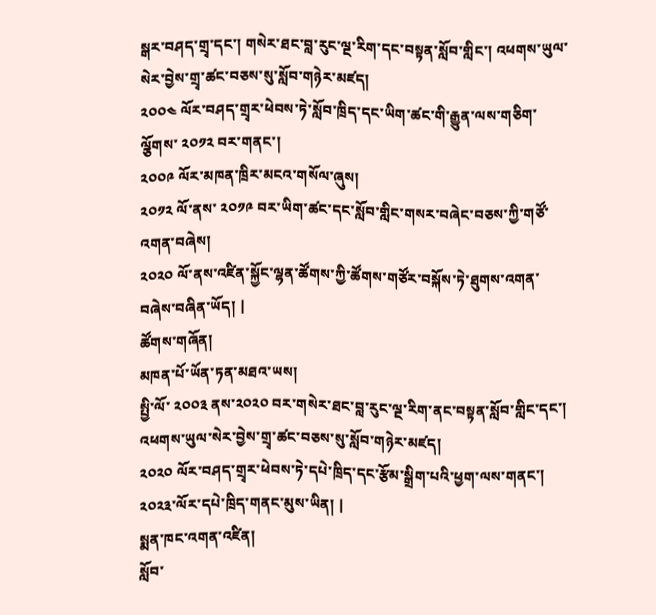སྒར་བཤད་གྲྭ་དང་། གསེར་ཐང་བླ་རུང་ལྔ་རིག་དང་བསྟན་སློབ་གླིང་། འཕགས་ཡུལ་སེར་བྱེས་གྲྭ་ཚང་བཅས་སུ་སློབ་གཉེར་མཛད།
༢༠༠༤ ལོར་བཤད་གྲྭར་ཕེབས་ཏེ་སློབ་ཁྲིད་དང་ཡིག་ཚང་གི་རྒྱུན་ལས་གཅིག་ལྕོགས་ ༢༠༡༢ བར་གནང་།
༢༠༠༩ ལོར་མཁན་ཁྲིར་མངའ་གསོལ་ཞུས།
༢༠༡༢ ལོ་ནས་ ༢༠༡༩ བར་ཡིག་ཚང་དང་སློབ་གླིང་གསར་བཞེང་བཅས་ཀྱི་གཙོ་འགན་བཞེས།
༢༠༢༠ ལོ་ནས་འཛིན་སྐྱོང་ལྷན་ཚོགས་ཀྱི་ཚོགས་གཙོར་བསྐོས་ཏེ་ཐུགས་འགན་བཞེས་བཞིན་ཡོད། |
ཚོགས་གཞོན།
མཁན་པོ་ཡོན་ཏན་མཐའ་ཡས།
སྤྱི་ལོ་ ༢༠༠༣ ནས་༢༠༢༠ བར་གསེར་ཐང་བླ་རུང་ལྔ་རིག་ནང་བསྟན་སློབ་གླིང་དང་། འཕགས་ཡུལ་སེར་བྱེས་གྲྭ་ཚང་བཅས་སུ་སློབ་གཉེར་མཛད།
༢༠༢༠ ལོར་བཤད་གྲྭར་ཕེབས་ཏེ་དཔེ་ཁྲིད་དང་རྩོམ་སྒྲིག་པའི་ཕྱག་ལས་གནང་།
༢༠༢༣་ལོར་དཔེ་ཁྲིད་གནང་མུས་ཡིན། |
སྨན་ཁང་འགན་འཛིན།
སློབ་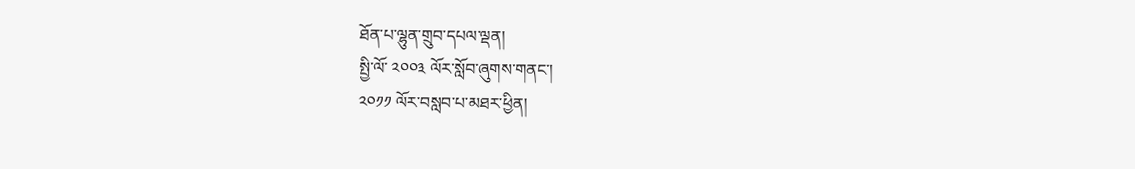ཐོན་པ་ལྷུན་གྲུབ་དཔལ་ལྡན།
སྤྱི་ལོ་ ༢༠༠༣ ལོར་སློབ་ཞུགས་གནང་།
༢༠༡༡ ལོར་བསླབ་པ་མཐར་ཕྱིན།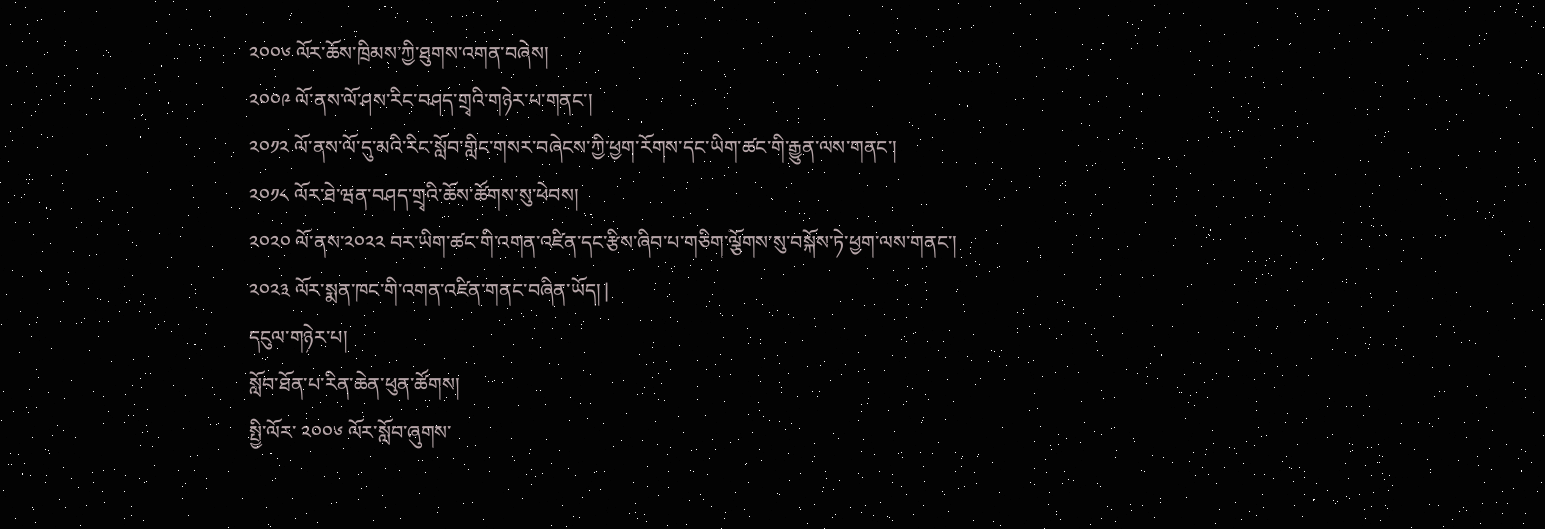༢༠༠༦ ལོར་ཆོས་ཁྲིམས་ཀྱི་ཐུགས་འགན་བཞེས།
༢༠༠༩ ལོ་ནས་ལོ་ཤས་རིང་བཤད་གྲྭའི་གཉེར་པ་གནང་།
༢༠༡༢ ལོ་ནས་ལོ་དུ་མའི་རིང་སློབ་གླིང་གསར་བཞེངས་ཀྱི་ཕྱག་རོགས་དང་ཡིག་ཚང་གི་རྒྱུན་ལས་གནང་།
༢༠༡༨ ལོར་ཐེ་ཝན་བཤད་གྲྭའི་ཆོས་ཚོགས་སུ་ཕེབས།
༢༠༢༠ ལོ་ནས་༢༠༢༢ བར་ཡིག་ཚང་གི་འགན་འཛིན་དང་རྩིས་ཞིབ་པ་གཅིག་ལྕོགས་སུ་བསྐོས་ཏེ་ཕྱག་ལས་གནང་།
༢༠༢༣ ལོར་སྨན་ཁང་གི་འགན་འཛིན་གནང་བཞིན་ཡོད། |
དངུལ་གཉེར་པ།
སློབ་ཐོན་པ་རིན་ཆེན་ཕུན་ཚོགས།
སྤྱི་ལོར་ ༢༠༠༦ ལོར་སློབ་ཞུགས་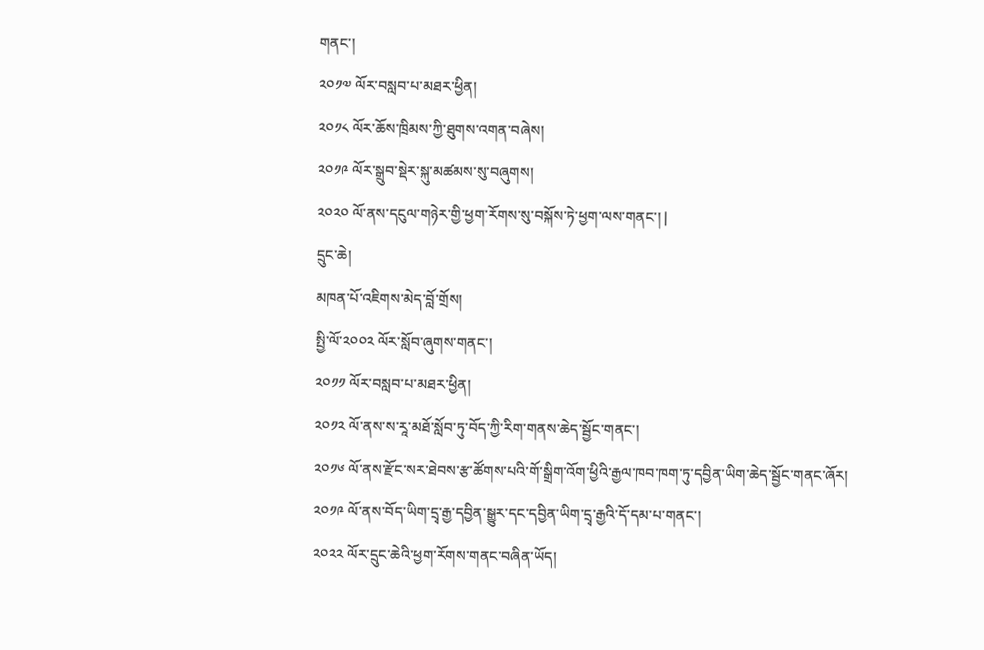གནང་།
༢༠༡༧ ལོར་བསླབ་པ་མཐར་ཕྱིན།
༢༠༡༨ ལོར་ཆོས་ཁྲིམས་ཀྱི་ཐུགས་འགན་བཞེས།
༢༠༡༩ ལོར་སྒྲུབ་སྡེར་སྐུ་མཚམས་སུ་བཞུགས།
༢༠༢༠ ལོ་ནས་དངུལ་གཉེར་གྱི་ཕྱག་རོགས་སུ་བསྐོས་ཏེ་ཕྱག་ལས་གནང་། |
དྲུང་ཆེ།
མཁན་པོ་འཇིགས་མེད་བློ་གྲོས།
སྤྱི་ལོ་༢༠༠༢ ལོར་སློབ་ཞུགས་གནང་།
༢༠༡༡ ལོར་བསླབ་པ་མཐར་ཕྱིན།
༢༠༡༢ ལོ་ནས་ས་རཱ་མཐོ་སློབ་ཏུ་བོད་ཀྱི་རིག་གནས་ཆེད་སྦྱོང་གནང་།
༢༠༡༦ ལོ་ནས་རྫོང་སར་ཐེབས་རྩ་ཚོགས་པའི་གོ་སྒྲིག་འོག་ཕྱིའི་རྒྱལ་ཁབ་ཁག་ཏུ་དབྱིན་ཡིག་ཆེད་སྦྱོང་གནང་ཞོར།
༢༠༡༩ ལོ་ནས་བོད་ཡིག་དྲྭ་རྒྱ་དབྱིན་སྒྱུར་དང་དབྱིན་ཡིག་དྲྭ་རྒྱའི་དོ་དམ་པ་གནང་།
༢༠༢༢ ལོར་དྲུང་ཆེའི་ཕྱག་རོགས་གནང་བཞིན་ཡོད།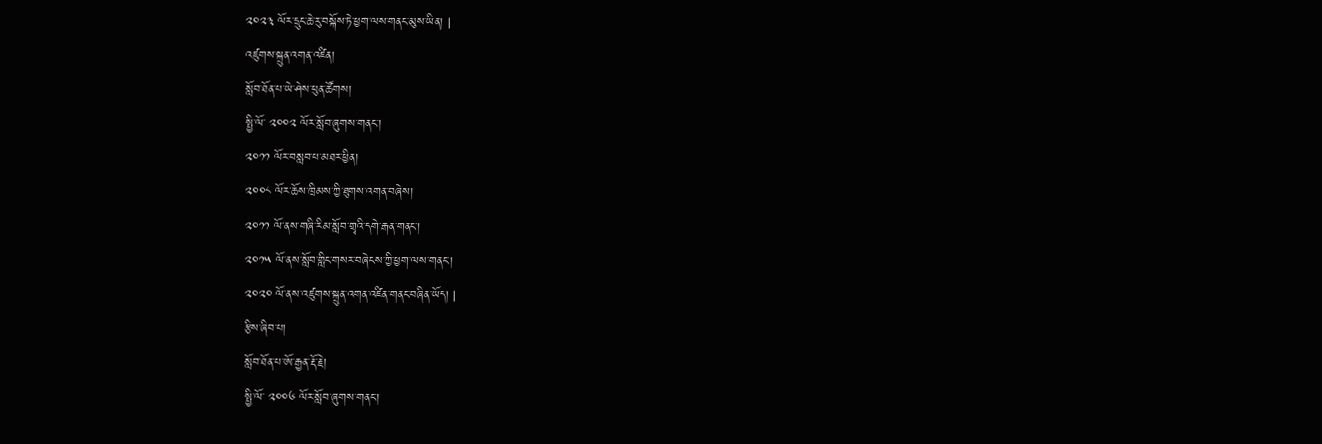༢༠༢༣ ལོར་དྲུང་ཆེ་རུ་བསྐོས་ཏེ་ཕྱག་ལས་གནང་མུས་ཡིན། |
འཛུགས་སྐྲུན་འགན་འཛིན།
སློབ་ཐོན་པ་ཡེ་ཤེས་ཕུན་ཚོགས།
སྤྱི་ལོ་ ༢༠༠༢ ལོར་སློབ་ཞུགས་གནང་།
༢༠༡༡ ལོར་བསླབ་པ་མཐར་ཕྱིན།
༢༠༠༨ ལོར་ཆོས་ཁྲིམས་ཀྱི་ཐུགས་འགན་བཞེས།
༢༠༡༡ ལོ་ནས་གཞི་རིམ་སློབ་གྲྭའི་དགེ་རྒན་གནང་།
༢༠༡༥ ལོ་ནས་སློབ་གླིང་གསར་བཞེངས་ཀྱི་ཕྱག་ལས་གནང་།
༢༠༢༠ ལོ་ནས་འཛུགས་སྐྲུན་འགན་འཛིན་གནང་བཞིན་ཡོད། |
རྩིས་ཞིབ་པ།
སློབ་ཐོན་པ་ཨོ་རྒྱན་རྡོ་རྗེ།
སྤྱི་ལོ་ ༢༠༠༦ ལོར་སློབ་ཞུགས་གནང་།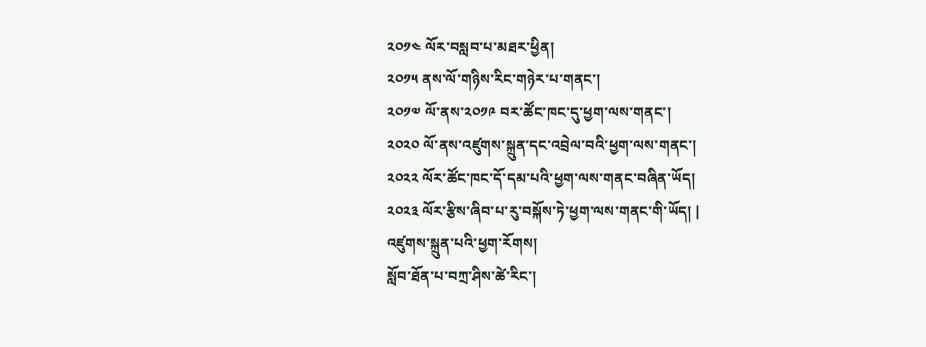༢༠༡༤ ལོར་བསླབ་པ་མཐར་ཕྱིན།
༢༠༡༥ ནས་ལོ་གཉིས་རིང་གཉེར་པ་གནང་།
༢༠༡༧ ལོ་ནས་༢༠༡༩ བར་ཚོང་ཁང་དུ་ཕྱག་ལས་གནང་།
༢༠༢༠ ལོ་ནས་འཛུགས་སྐྲུན་དང་འབྲེལ་བའི་ཕྱག་ལས་གནང་།
༢༠༢༢ ལོར་ཚོང་ཁང་དོ་དམ་པའི་ཕྱག་ལས་གནང་བཞིན་ཡོད།
༢༠༢༣ ལོར་རྩིས་ཞིབ་པ་རུ་བསྐོས་ཏེ་ཕྱག་ལས་གནང་གི་ཡོད། |
འཛུགས་སྐྲུན་པའི་ཕྱག་རོགས།
སློབ་ཐོན་པ་བཀྲ་ཤིས་ཚེ་རིང་།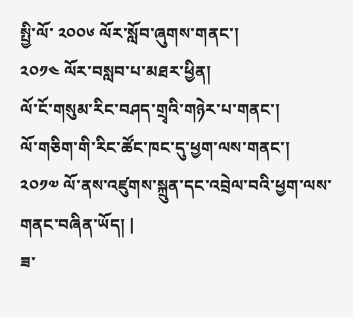སྤྱི་ལོ་ ༢༠༠༦ ལོར་སློབ་ཞུགས་གནང་།
༢༠༡༤ ལོར་བསླབ་པ་མཐར་ཕྱིན།
ལོ་ངོ་གསུམ་རིང་བཤད་གྲྭའི་གཉེར་པ་གནང་།
ལོ་གཅིག་གི་རིང་ཚོང་ཁང་དུ་ཕྱག་ལས་གནང་།
༢༠༡༧ ལོ་ནས་འཛུགས་སྐྲུན་དང་འབྲེལ་བའི་ཕྱག་ལས་གནང་བཞིན་ཡོད། |
ཟ་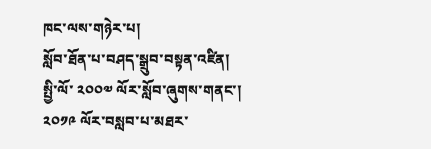ཁང་ལས་གཉེར་པ།
སློབ་ཐོན་པ་བཤད་སྒྲུབ་བསྟན་འཛིན།
སྤྱི་ལོ་ ༢༠༠༧ ལོར་སློབ་ཞུགས་གནང་།
༢༠༡༩ ལོར་བསླབ་པ་མཐར་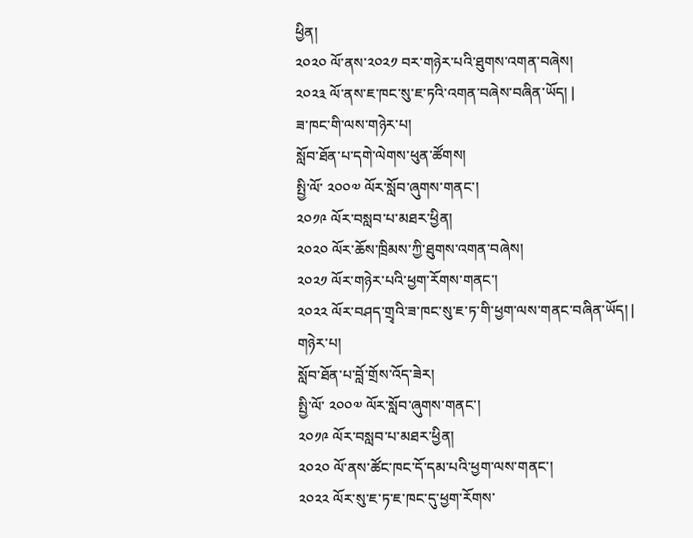ཕྱིན།
༢༠༢༠ ལོ་ནས་༢༠༢༡ བར་གཉེར་པའི་ཐུགས་འགན་བཞེས།
༢༠༢༣ ལོ་ནས་ཇ་ཁང་སུ་ཇ་ཏའི་འགན་བཞེས་བཞིན་ཡོད། |
ཟ་ཁང་གི་ལས་གཉེར་པ།
སློབ་ཐོན་པ་དགེ་ལེགས་ཕུན་ཚོགས།
སྤྱི་ལོ་ ༢༠༠༧ ལོར་སློབ་ཞུགས་གནང་།
༢༠༡༩ ལོར་བསླབ་པ་མཐར་ཕྱིན།
༢༠༢༠ ལོར་ཆོས་ཁྲིམས་ཀྱི་ཐུགས་འགན་བཞེས།
༢༠༢༡ ལོར་གཉེར་པའི་ཕྱག་རོགས་གནང་།
༢༠༢༢ ལོར་བཤད་གྲྭའི་ཟ་ཁང་སུ་ཇ་ཏ་གི་ཕྱག་ལས་གནང་བཞིན་ཡོད། |
གཉེར་པ།
སློབ་ཐོན་པ་བློ་གྲོས་འོད་ཟེར།
སྤྱི་ལོ་ ༢༠༠༧ ལོར་སློབ་ཞུགས་གནང་།
༢༠༡༩ ལོར་བསླབ་པ་མཐར་ཕྱིན།
༢༠༢༠ ལོ་ནས་ཚོང་ཁང་དོ་དམ་པའི་ཕྱག་ལས་གནང་།
༢༠༢༢ ལོར་སུ་ཇ་ཏ་ཇ་ཁང་དུ་ཕྱག་རོགས་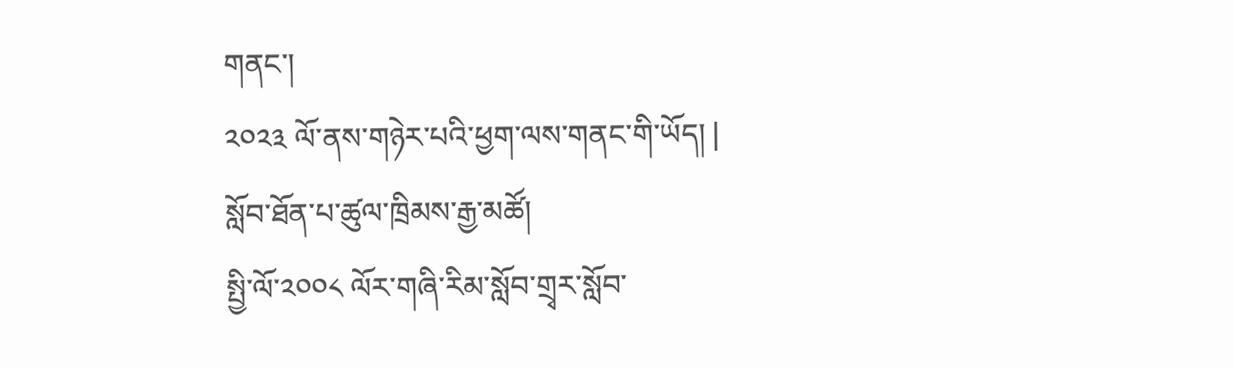གནང་།
༢༠༢༣ ལོ་ནས་གཉེར་པའི་ཕྱག་ལས་གནང་གི་ཡོད། |
སློབ་ཐོན་པ་ཚུལ་ཁྲིམས་རྒྱ་མཚོ།
སྤྱི་ལོ་༢༠༠༨ ལོར་གཞི་རིམ་སློབ་གྲྭར་སློབ་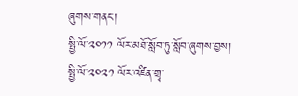ཞུགས་གནང་།
སྤྱི་ལོ་༢༠༡༡ ལོར་མཐོ་སློབ་ཏུ་སློབ་ཞུགས་བྱས།
སྤྱི་ལོ་༢༠༢༡ ལོར་འཛིན་གྲྭ་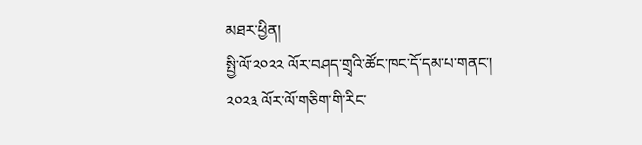མཐར་ཕྱིན།
སྤྱི་ལོ་༢༠༢༢ ལོར་བཤད་གྲྭའི་ཚོང་ཁང་དོ་དམ་པ་གནང་།
༢༠༢༣ ལོར་ལོ་གཅིག་གི་རིང་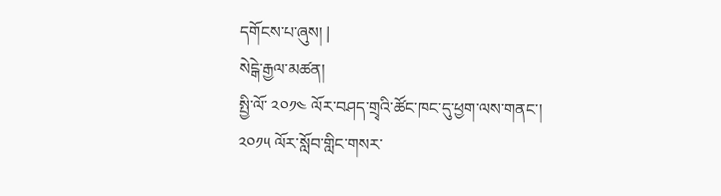དགོངས་པ་ཞུས། |
སེངྒེ་རྒྱལ་མཚན།
སྤྱི་ལོ་ ༢༠༡༤ ལོར་བཤད་གྲྭའི་ཚོང་ཁང་དུ་ཕྱག་ལས་གནང་།
༢༠༡༥ ལོར་སློབ་གླིང་གསར་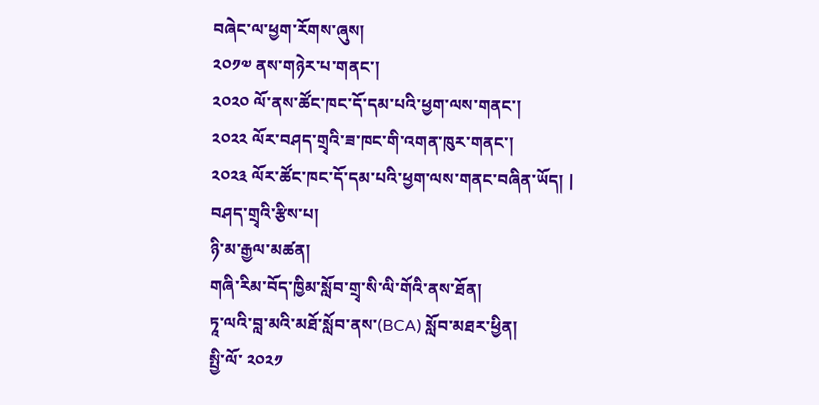བཞེང་ལ་ཕྱག་རོགས་ཞུས།
༢༠༡༧ ནས་གཉེར་པ་གནང་།
༢༠༢༠ ལོ་ནས་ཚོང་ཁང་དོ་དམ་པའི་ཕྱག་ལས་གནང་།
༢༠༢༢ ལོར་བཤད་གྲྭའི་ཟ་ཁང་གི་འགན་ཁུར་གནང་།
༢༠༢༣ ལོར་ཚོང་ཁང་དོ་དམ་པའི་ཕྱག་ལས་གནང་བཞིན་ཡོད། |
བཤད་གྲྭའི་རྩིས་པ།
ཉི་མ་རྒྱལ་མཚན།
གཞི་རིམ་བོད་ཁྱིམ་སློབ་གྲྭ་སི་ལི་གོའི་ནས་ཐོན།
ཏཱ་ལའི་བླ་མའི་མཐོ་སློབ་ནས་(BCA) སློབ་མཐར་ཕྱིན།
སྤྱི་ལོ་ ༢༠༢༡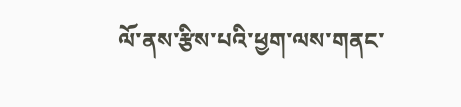ལོ་ནས་རྩིས་པའི་ཕྱག་ལས་གནང་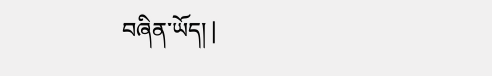བཞིན་ཡོད། |